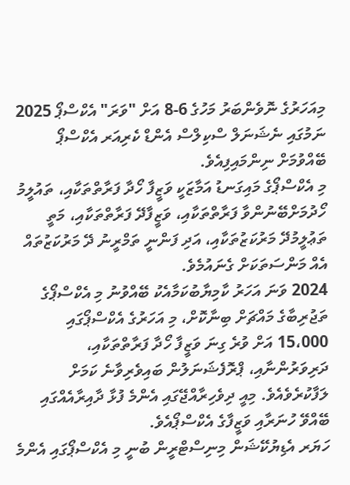މިއަހަރުގެ ނޮވެންބަރު މަހުގެ 6-8 އަށް "ވަރަ" އެކްސްޕޯ 2025 ނަމުގައި ނެޝަނަލް ސްކިލްސް އެންޑް ކެރިއަރ އެކްސްޕޯ ބޭއްވުމަށް ނިންމައިފިއެވެ.
މި އެކްސްޕޯގެ މައިގަނޑު އަމާޒަކީ ވަޒީފާ ހޯދާ ފަރާތްތަކާއި، ތައުލީމު ހޯދުމަށްބޭނުންވާ ފަރާތްތަކާއި، ވަޒީފާދޭ ފަރާތްތަކާއި، މަތީ ތަޢުލީމުދޭ މަރުކަޒުތަކާއި، އަދި ފަންނީ ތަމްރީނު ދޭ މަރުކަޒުތައް އެއް މަންސަތަކަށް ގެނައުމެވެ.
2024 ވަނަ އަހަރު ކާމިޔާބުކަމާއެކު ބޭއްވުނު މި އެކްސްޕޯގެ ތަޖުރިބާގެ މައްޗަށް ބިނާކޮށް، މި އަހަރުގެ އެކްސްޕޯގައި 15،000 އަށް ވުރެ ގިނަ ވަޒީފާ ހޯދާ ފަރާތްތަކާއި، ދަރިވަރުންނާއި، ޕްރޮފެޝަނަލުން ބައިވެރިވާނެ ކަމަށް ލަފާކުރެވެއެވެ. މިއީ ދިވެހިރާއްޖޭގައި އެންމެ ފުޅާ ދާއިރާއެއްގައި ބޭއްވޭ ހުނަރާއި ވަޒީފާގެ އެކްސްޕޯއެވެ.
ހަޔަރ އެޑިޔުކޭޝަން މިނިސްޓްރީން ބުނީ މި އެކްސްޕޯގައި އެންމެ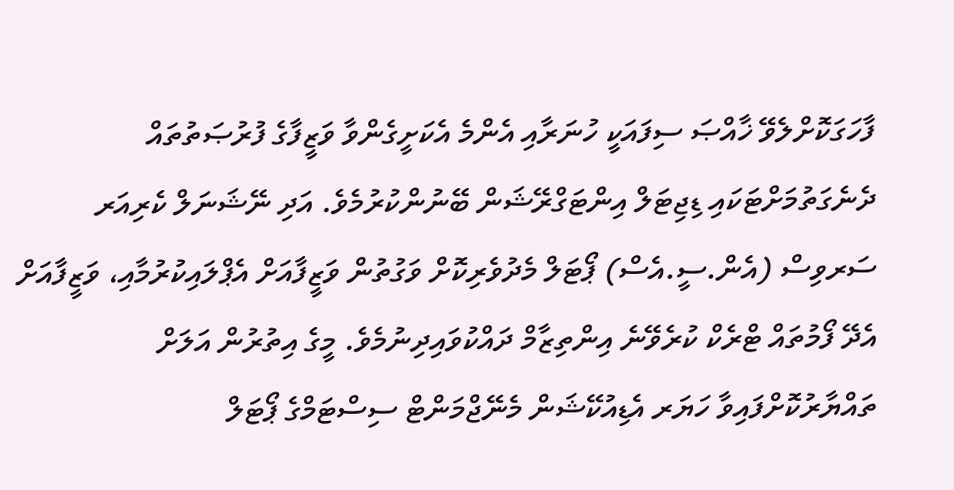ފާހަގަކޮށްލެވޭ ޚާއްޞަ ސިފައަކީ ހުނަރާއި އެންމެ އެކަށީގެންވާ ވަޒީފާގެ ފުރުޞަތުތައް ދެނެގަތުމަށްޓަކައި ޑިޖިޓަލް އިންޓަގްރޭޝަން ބޭނުންކުރުމެވެ. އަދި ނޭޝަނަލް ކެރިއަރ ސަރވިސް (އެން.ސީ.އެސް) ޕޯޓަލް މެދުވެރިކޮށް ވަގުތުން ވަޒީފާއަށް އެޕްލައިކުރުމާއި، ވަޒީފާއަށް އެދޭ ފޯމުތައް ޓްރެކް ކުރެވޭނެ އިންތިޒާމް ދައްކުވައިދިނުމެވެ. މީގެ އިތުރުން އަލަށް ތައްޔާރުކޮށްފައިވާ ހަޔަރ އެޑިއުކޭޝަން މެނޭޖްމަންޓް ސިސްޓަމްގެ ޕޯޓަލް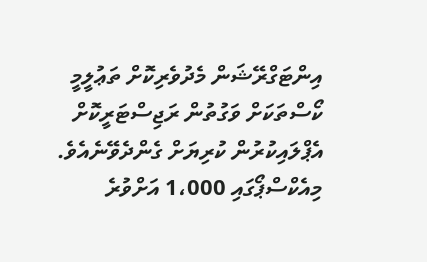އިންޓަގްރޭޝަން މެދުވެރިކޮށް ތަޢުލީމީ ކޯސްތަކަށް ވަގުތުން ރަޖިސްޓަރީކޮށް އެޕްލައިކުރުން ކުރިޔަށް ގެންދެވޭނެއެވެ. މިއެކްސްޕޯގައި 1،000 އަށްވުރެ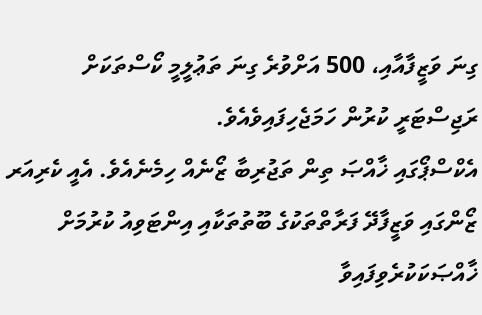ގިނަ ވަޒީފާއާއި، 500 އަށްވުރެ ގިނަ ތަޢުލީމީ ކޯސްތަކަށް ރަޖިސްޓަރީ ކުރުން ހަމަޖެހިފައިވެއެވެ.
އެކްސްޕޯގައި ޚާއްޞަ ތިން ތަޖުރިބާ ޒޯނެއް ހިމެނެއެވެ. އެއީ ކެރިއަރ ޒޯންގައި ވަޒީފާދޭ ފަރާތްތަކުގެ ބޫތުތަކާއި އިންޓަވިއު ކުރުމަށް ޚާއްޞަކަކުރެވިފައިވާ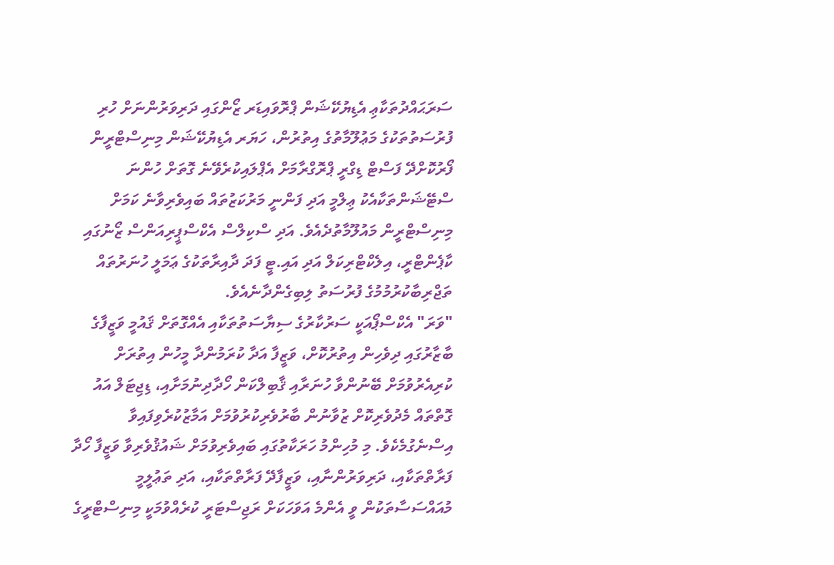ސަރަޙައްދުތަކާޢި އެޑިޔުކޭޝަން ޕްރޮވައިޑަރ ޒޯންގައި ދަރިވަރުންނަށް ހުރި ފުރުސަތުތަކުގެ މަޢުލޫމާތުގެ އިތުރުން، ހަޔަރ އެޑިޔުކޭޝަން މިނިސްޓްރީން ފޯރުކޮށްދޭ ފަސްޓް ޑިގްރީ ޕްރޮގްރާމަށް އެޕްލައިކުރެވޭނެ ގޮތަށް ހުންނަ ސްޓޭޝަންތަކާއެކު ޢިލްމީ އަދި ފަންނީ މަރުކަޒުތައް ބައިވެރިވާނެ ކަމަށް މިނިސްޓްރީން މައުލޫމާތުދެއެވެ. އަދި ސްކިލްސް އެކްސްޕީރިއަންސް ޒޯނުގައި ކާޕެންޓްރީ، އިލެކްޓްރިކަލް އަދި އައި.ޓީ ފަދަ ދާއިރާތަކުގެ ޢަމަލީ ހުނަރުތައް ތަޖްރިބާކުރުމުމުގެ ފުރުސަތު ލިބިގެންދާނެއެވެ.
"ވަރަ" އެކްސްޕޯއަކީ ސަރުކާރުގެ ސިޔާސަތުތަކާއި އެއްގޮތަށް ޤައުމީ ވަޒީފާގެ ބާޒާރުގައި ދިވެހިން އިތުރުކޮށް، ވަޒީފާ އަދާ ކުރަމުންދާ މީހުން އިތުރަށް ކުރިއެރުވުމަށް ބޭނުންވާ ހުނަރާއި ޤާބިލްކަން ހޯދާދިނުމަށާއި، ޑިޖިޓަލް އައު ގޮތްތައް މެދުވެރިކޮށް ޒުވާނުން ބާރުވެރިކުރުވުމަށް އަމާޒުކުރެވިފައިވާ އިސްނެގުމެކެވެ. މި މުހިންމު ހަރަކާތުގައި ބައިވެރިވުމަށް ޝައުޤުވެރިވާ ވަޒީފާ ހޯދާ ފަރާތްތަކާއި، ދަރިވަރުންނާއި، ވަޒީފާދޭ ފަރާތްތަކާއި، އަދި ތަޢުލީމީ މުއައްސަސާތަކުން ވީ އެންމެ އަވަހަކަށް ރަޖިސްޓަރީ ކުރެއްވުމަކީ މިނިސްޓްރީގެ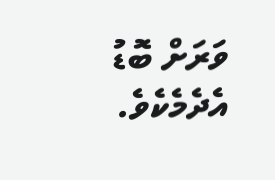ވަރަށް ބޮޑު އެދެމެކެވެ.